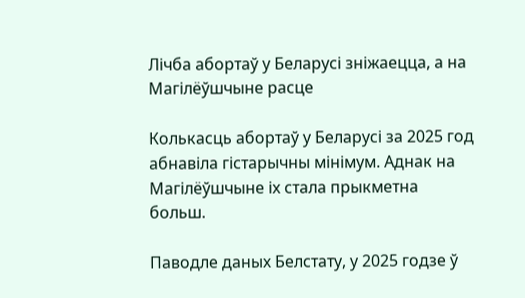Лічба абортаў у Беларусі зніжаецца, а на Магілёўшчыне расце

Колькасць абортаў у Беларусі за 2025 год абнавіла гістарычны мінімум. Аднак на Магілёўшчыне іх стала прыкметна больш.

Паводле даных Белстату, у 2025 годзе ў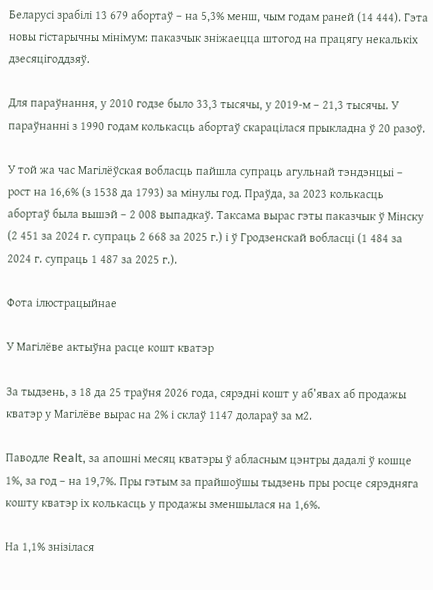Беларусі зрабілі 13 679 абортаў – на 5,3% менш, чым годам раней (14 444). Гэта новы гістарычны мінімум: паказчык зніжаецца штогод на працягу некалькіх дзесяцігоддзяў.

Для параўнання, у 2010 годзе было 33,3 тысячы, у 2019‑м – 21,3 тысячы. У параўнанні з 1990 годам колькасць абортаў скарацілася прыкладна ў 20 разоў.

У той жа час Магілёўская вобласць пайшла супраць агульнай тэндэнцыі – рост на 16,6% (з 1538 да 1793) за мінулы год. Праўда, за 2023 колькасць абортаў была вышэй – 2 008 выпадкаў. Таксама вырас гэты паказчык ў Мінску (2 451 за 2024 г. супраць 2 668 за 2025 г.) і ў Гродзенскай вобласці (1 484 за 2024 г. супраць 1 487 за 2025 г.).

Фота ілюстрацыйнае

У Магілёве актыўна расце кошт кватэр

За тыдзень, з 18 да 25 траўня 2026 года, сярэдні кошт у аб’явах аб продажы кватэр у Магілёве вырас на 2% і склаў 1147 долараў за м2.

Паводле Realt, за апошні месяц кватэры ў абласным цэнтры дадалі ў кошце 1%, за год – на 19,7%. Пры гэтым за прайшоўшы тыдзень пры росце сярэдняга кошту кватэр іх колькасць у продажы зменшылася на 1,6%.

На 1,1% знізілася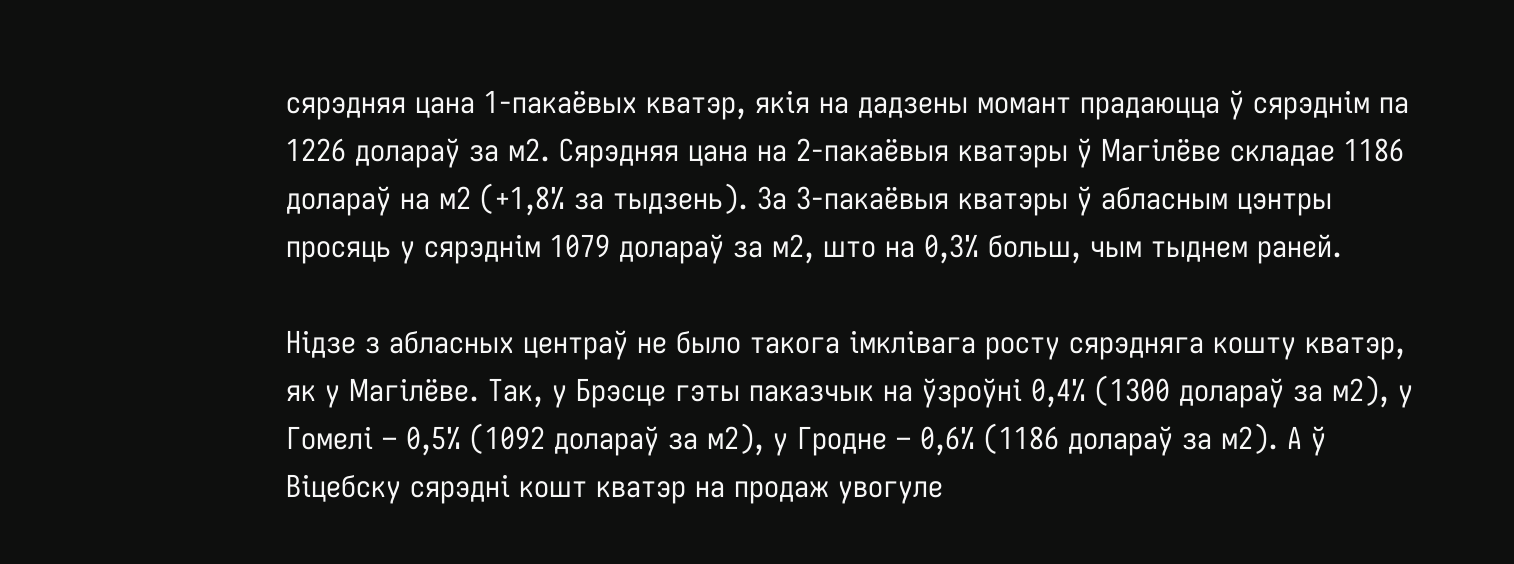сярэдняя цана 1-пакаёвых кватэр, якія на дадзены момант прадаюцца ў сярэднім па 1226 долараў за м2. Сярэдняя цана на 2-пакаёвыя кватэры ў Магілёве складае 1186 долараў на м2 (+1,8% за тыдзень). За 3-пакаёвыя кватэры ў абласным цэнтры просяць у сярэднім 1079 долараў за м2, што на 0,3% больш, чым тыднем раней.

Нідзе з абласных центраў не было такога імклівага росту сярэдняга кошту кватэр, як у Магілёве. Так, у Брэсце гэты паказчык на ўзроўні 0,4% (1300 долараў за м2), у Гомелі – 0,5% (1092 долараў за м2), у Гродне – 0,6% (1186 долараў за м2). А ў Віцебску сярэдні кошт кватэр на продаж увогуле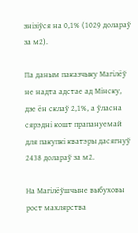знізіўся на 0,1% (1029 долараў за м2).

Па даным паказчыку Магілёў не надта адстае ад Мінску, дзе ён склаў 2,1%, а ўласна сярэдні кошт прапануемай для пакупкі кватэры дасягнуў 2438 долараў за м2.

На Магілёўшчыне выбуховы рост махлярства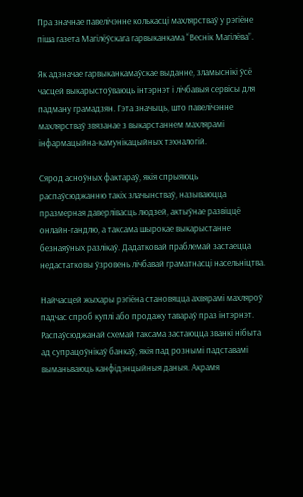Пра значнае павелічэнне колькасці махлярстваў у рэгіёне піша газета Магілёўскага гарвыканкама “Веснік Магілёва”.

Як адзначае гарвыканкамаўскае выданне, зламыснікі ўсё часцей выкарыстоўваюць інтэрнэт і лічбавыя сервісы для падману грамадзян. Гэта значыць, што павелічэнне махлярстваў звязанае з выкарстаннем махлярамі інфармацыйна-камунікацыйных тэхналогій.

Сярод асноўных фактараў, якія спрыяюць распаўсюджанню такіх злачынстваў, называюцца празмерная даверлівасць людзей, актыўнае развіццё онлайн-гандлю, а таксама шырокае выкарыстанне безнаяўных разлікаў. Дадатковай праблемай застаецца недастатковы ўзровень лічбавай граматнасці насельніцтва.

Найчасцей жыхары рэгіёна становяцца ахвярамі махляроў падчас спроб куплі або продажу тавараў праз інтэрнэт. Распаўсюджанай схемай таксама застаюцца званкі нібыта ад супрацоўнікаў банкаў, якія пад рознымі падставамі выманьваюць канфідэнцыйныя даныя. Акрамя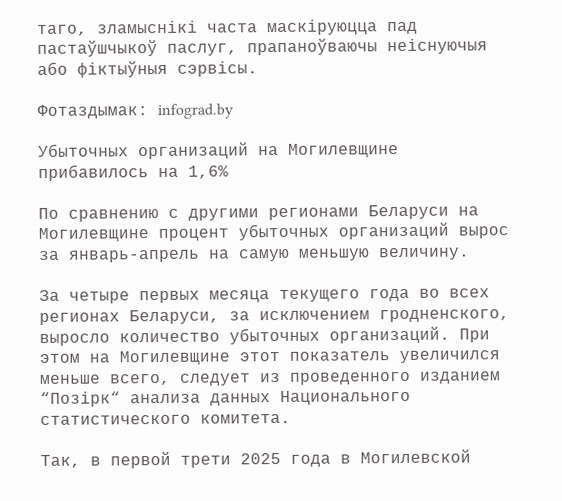таго, зламыснікі часта маскіруюцца пад пастаўшчыкоў паслуг, прапаноўваючы неіснуючыя або фіктыўныя сэрвісы.

Фотаздымак: infograd.by

Убыточных организаций на Могилевщине прибавилось на 1,6%

По сравнению с другими регионами Беларуси на Могилевщине процент убыточных организаций вырос за январь-апрель на самую меньшую величину.

За четыре первых месяца текущего года во всех регионах Беларуси, за исключением гродненского, выросло количество убыточных организаций. При этом на Могилевщине этот показатель увеличился меньше всего, следует из проведенного изданием “Позірк“ анализа данных Национального статистического комитета.

Так, в первой трети 2025 года в Могилевской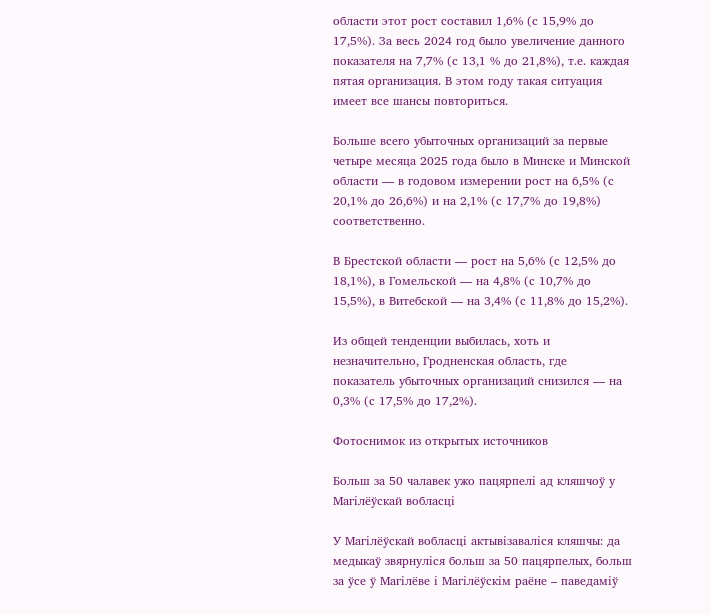области этот рост составил 1,6% (с 15,9% до 17,5%). За весь 2024 год было увеличение данного показателя на 7,7% (с 13,1 % до 21,8%), т.е. каждая пятая организация. В этом году такая ситуация имеет все шансы повториться.

Больше всего убыточных организаций за первые четыре месяца 2025 года было в Минске и Минской области — в годовом измерении рост на 6,5% (с 20,1% до 26,6%) и на 2,1% (с 17,7% до 19,8%) соответственно.

В Брестской области — рост на 5,6% (с 12,5% до 18,1%), в Гомельской — на 4,8% (с 10,7% до 15,5%), в Витебской — на 3,4% (с 11,8% до 15,2%).

Из общей тенденции выбилась, хоть и незначительно, Гродненская область, где показатель убыточных организаций снизился — на 0,3% (с 17,5% до 17,2%).

Фотоснимок из открытых источников

Больш за 50 чалавек ужо пацярпелі ад кляшчоў у Магілёўскай вобласці

У Магілёўскай вобласці актывізаваліся кляшчы: да медыкаў звярнуліся больш за 50 пацярпелых, больш за ўсе ў Магілёве і Магілёўскім раёне – паведаміў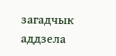загадчык аддзела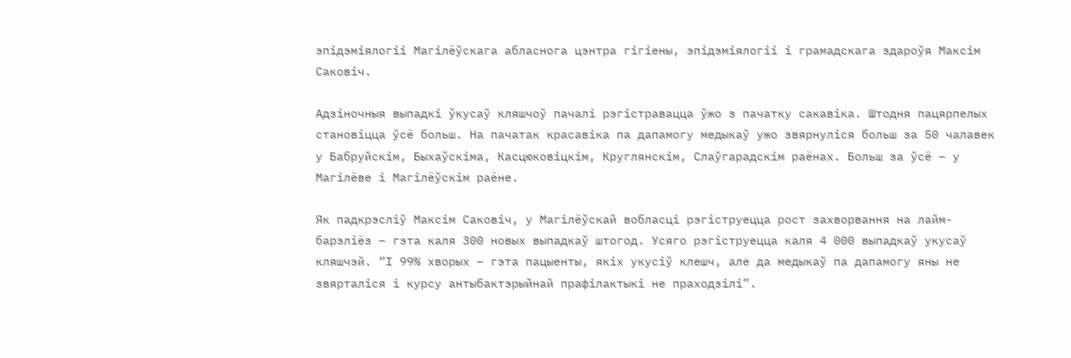эпідэміялогіі Магілёўскага абласнога цэнтра гігіены, эпідэміялогіі і грамадскага здароўя Максім Саковіч.

Адзіночныя выпадкі ўкусаў кляшчоў пачалі рэгістравацца ўжо з пачатку сакавіка. Штодня пацярпелых становіцца ўсё больш. На пачатак красавіка па дапамогу медыкаў ужо звярнуліся больш за 50 чалавек у Бабруйскім, Быхаўскіма, Касцюковіцкім, Круглянскім, Слаўгарадскім раёнах. Больш за ўсё – у Магілёве і Магілёўскім раёне.

Як падкрэсліў Максім Саковіч, у Магілёўскай вобласці рэгіструецца рост захворвання на лайм-барэліёз – гэта каля 300 новых выпадкаў штогод. Усяго рэгіструецца каля 4 000 выпадкаў укусаў кляшчэй. “І 99% хворых – гэта пацыенты, якіх укусіў клешч, але да медыкаў па дапамогу яны не звярталіся і курсу антыбактэрыйнай прафілактыкі не праходзілі”.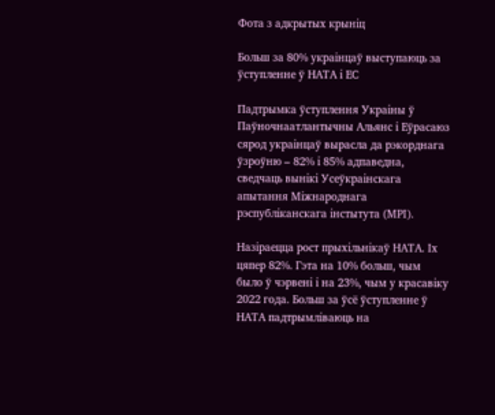Фота з адкрытых крыніц

Больш за 80% украінцаў выступаюць за ўступленне ў НАТА і ЕС

Падтрымка ўступлення Украіны ў Паўночнаатлантычны Альянс і Еўрасаюз сярод украінцаў вырасла да рэкорднага ўзроўню – 82% і 85% адпаведна, сведчаць вынікі Усеўкраінскага апытання Міжнароднага рэспубліканскага інстытута (МРІ).

Назіраецца рост прыхільнікаў НАТА. Іх цяпер 82%. Гэта на 10% больш, чым было ў чэрвені і на 23%, чым у красавіку 2022 года. Больш за ўсё ўступленне ў НАТА падтрымліваюць на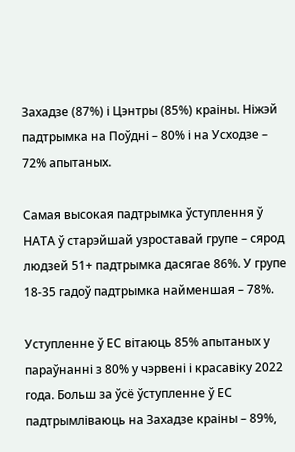Захадзе (87%) і Цэнтры (85%) краіны. Ніжэй падтрымка на Поўдні – 80% і на Усходзе – 72% апытаных.

Самая высокая падтрымка ўступлення ў НАТА ў старэйшай узроставай групе – сярод людзей 51+ падтрымка дасягае 86%. У групе 18-35 гадоў падтрымка найменшая – 78%.

Уступленне ў ЕС вітаюць 85% апытаных у параўнанні з 80% у чэрвені і красавіку 2022 года. Больш за ўсё ўступленне ў ЕС падтрымліваюць на Захадзе краіны – 89%,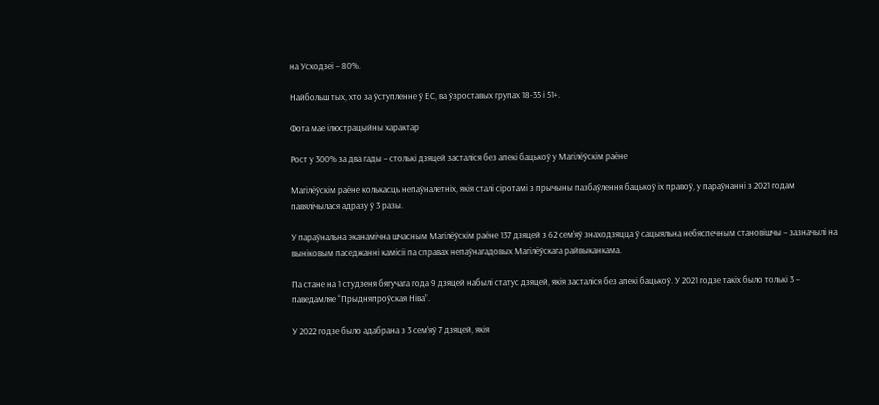на Усходзеі – 80%.

Найбольш тых, хто за ўступленне ў ЕС, ва ўзроставых групах 18-35 і 51+.

Фота мае ілюстрацыйны характар

Рост у 300% за два гады – столькі дзяцей засталіся без апекі бацькоў у Магілёўскім раёне

Магілёўскім раёне колькасць непаўналетніх, якія сталі сіротамі з прычыны пазбаўлення бацькоў іх правоў, у параўнанні з 2021 годам павялічылася адразу ў 3 разы.

У параўнальна эканамічна шчасным Магілёўскім раёне 137 дзяцей з 62 сем’яў знаходзяцца ў сацыяльна небяспечным становішчы – зазначылі на выніковым паседжанні камісіі па справах непаўнагадовых Магілёўскага райвыканкама.

Па стане на 1 студзеня бягучага года 9 дзяцей набылі статус дзяцей, якія засталіся без апекі бацькоў. У 2021 годзе такіх было толькі 3 – паведамляе “Прыдняпроўская Ніва”.

У 2022 годзе было адабрана з 3 сем’яў 7 дзяцей, якія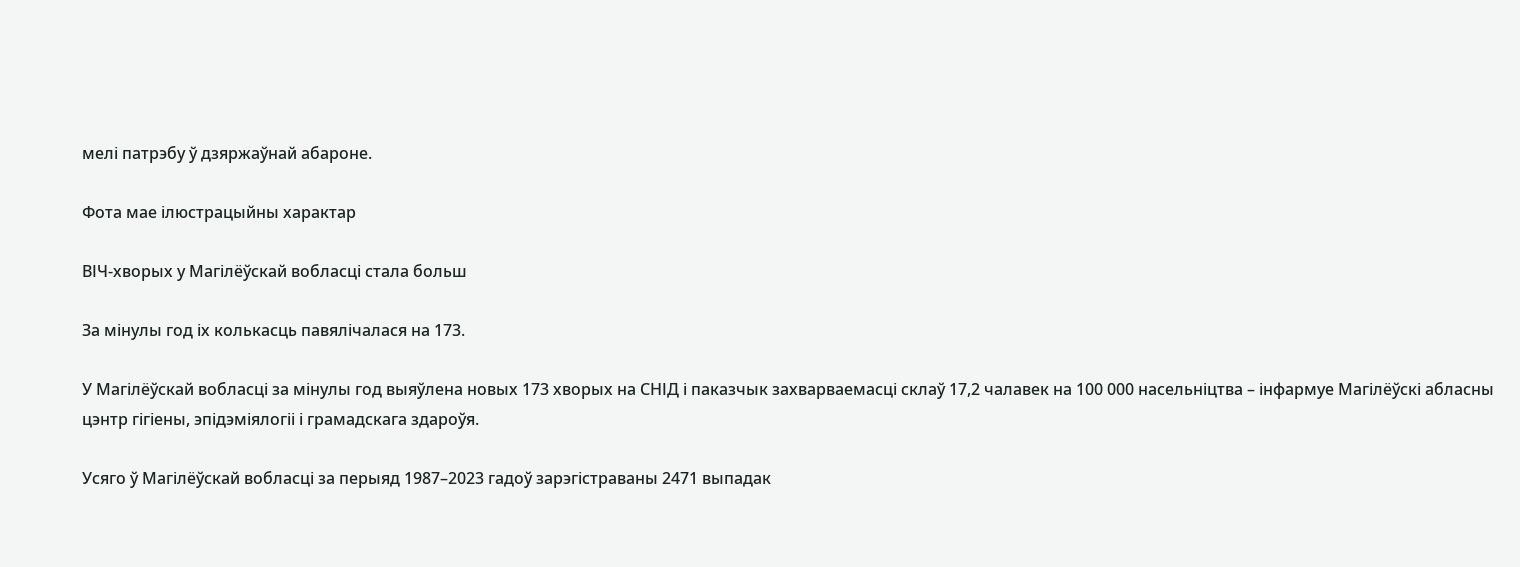мелі патрэбу ў дзяржаўнай абароне.

Фота мае ілюстрацыйны характар

ВІЧ-хворых у Магілёўскай вобласці стала больш

За мінулы год іх колькасць павялічалася на 173.

У Магілёўскай вобласці за мінулы год выяўлена новых 173 хворых на СНІД і паказчык захварваемасці склаў 17,2 чалавек на 100 000 насельніцтва – інфармуе Магілёўскі абласны цэнтр гігіены, эпідэміялогіі і грамадскага здароўя.

Усяго ў Магілёўскай вобласці за перыяд 1987–2023 гадоў зарэгістраваны 2471 выпадак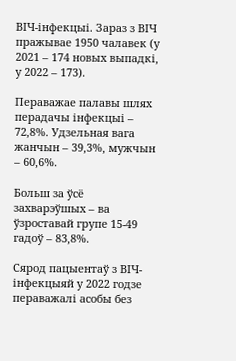ВІЧ-інфекцыі. Зараз з ВІЧ пражывае 1950 чалавек (у 2021 – 174 новых выпадкі, у 2022 – 173).

Пераважае палавы шлях перадачы інфекцыі – 72,8%. Удзельная вага жанчын – 39,3%, мужчын – 60,6%.

Больш за ўсё захварэўшых – ва ўзроставай групе 15-49 гадоў – 83,8%.

Сярод пацыентаў з ВІЧ-інфекцыяй у 2022 годзе пераважалі асобы без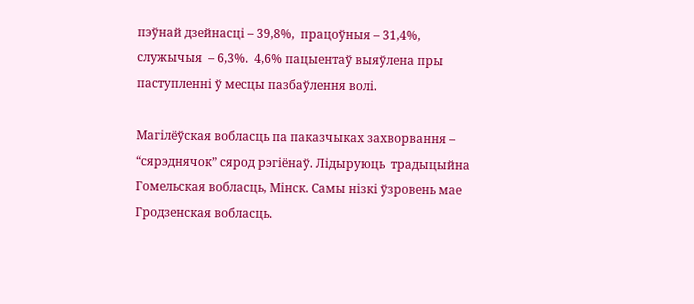пэўнай дзейнасці – 39,8%,  працоўныя – 31,4%, служычыя  – 6,3%.  4,6% пацыентаў выяўлена пры паступленні ў месцы пазбаўлення волі.

Магілёўская вобласць па паказчыках захворвання – “сярэднячок” сярод рэгіёнаў. Лідыруюць  традыцыйна Гомельская вобласць, Мінск. Самы нізкі ўзровень мае Гродзенская вобласць.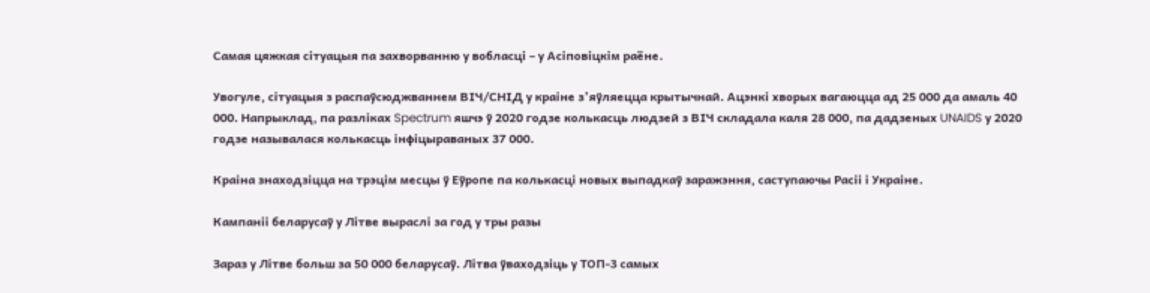Самая цяжкая сітуацыя па захворванню у вобласці – у Асіповіцкім раёне.

Увогуле, сітуацыя з распаўсюджваннем ВІЧ/СНІД у краіне з’яўляецца крытычнай. Ацэнкі хворых вагаюцца ад 25 000 да амаль 40 000. Напрыклад, па разліках Spectrum яшчэ ў 2020 годзе колькасць людзей з ВІЧ складала каля 28 000, па дадзеных UNAIDS у 2020 годзе называлася колькасць інфіцыраваных 37 000.

Краіна знаходзіцца на трэцім месцы ў Еўропе па колькасці новых выпадкаў заражэння, саступаючы Расіі і Украіне.

Кампаніі беларусаў у Літве выраслі за год у тры разы

Зараз у Літве больш за 50 000 беларусаў. Літва ўваходзіць у ТОП-3 самых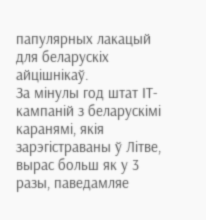папулярных лакацый для беларускіх айцішнікаў.
За мінулы год штат ІТ-кампаній з беларускімі каранямі, якія зарэгістраваны ў Літве, вырас больш як у 3 разы, паведамляе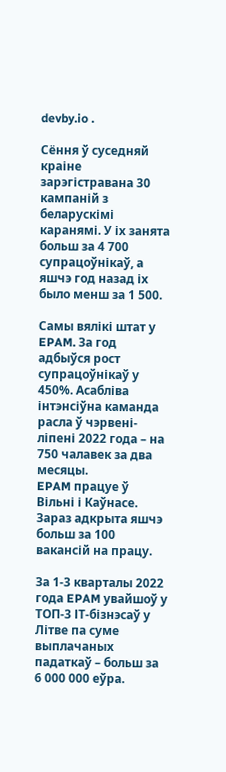devby.io .

Сёння ў суседняй краіне зарэгістравана 30 кампаній з беларускімі каранямі. У іх занята больш за 4 700 супрацоўнікаў, а яшчэ год назад іх было менш за 1 500.

Самы вялікі штат у EPAM. За год адбыўся рост супрацоўнікаў у 450%. Асабліва інтэнсіўна каманда расла ў чэрвені-ліпені 2022 года – на 750 чалавек за два месяцы.
EPAM працуе ў Вільні і Каўнасе. Зараз адкрыта яшчэ больш за 100 вакансій на працу.

За 1-3 кварталы 2022 года EPAM увайшоў у ТОП-3 ІТ-бізнэсаў у Літве па суме выплачаных падаткаў – больш за 6 000 000 еўра.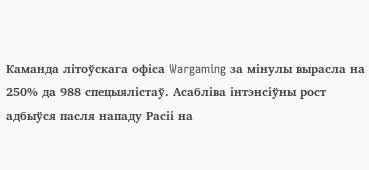Каманда літоўскага офіса Wargaming за мінулы вырасла на 250% да 988 спецыялістаў. Асабліва інтэнсіўны рост адбыўся пасля нападу Расіі на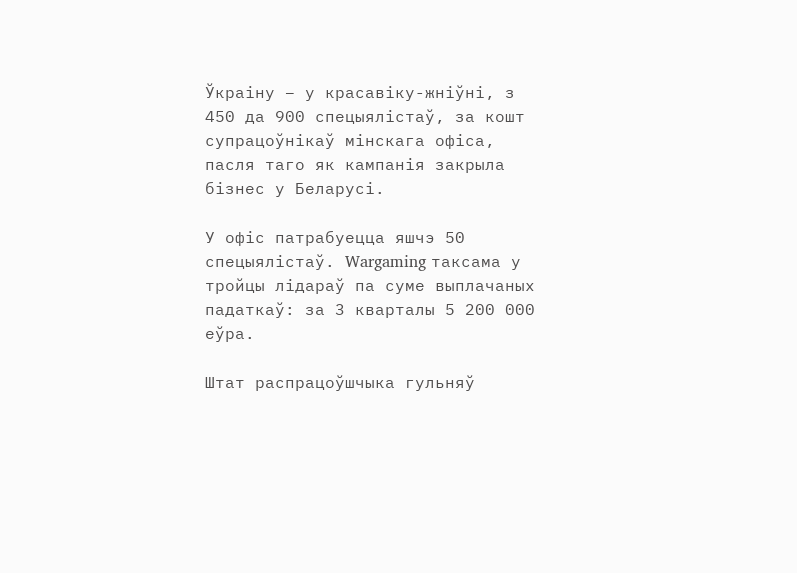Ўкраіну – у красавіку-жніўні, з 450 да 900 спецыялістаў, за кошт супрацоўнікаў мінскага офіса, пасля таго як кампанія закрыла бізнес у Беларусі.

У офіс патрабуецца яшчэ 50 спецыялістаў. Wargaming таксама у тройцы лідараў па суме выплачаных падаткаў: за 3 кварталы 5 200 000 еўра.

Штат распрацоўшчыка гульняў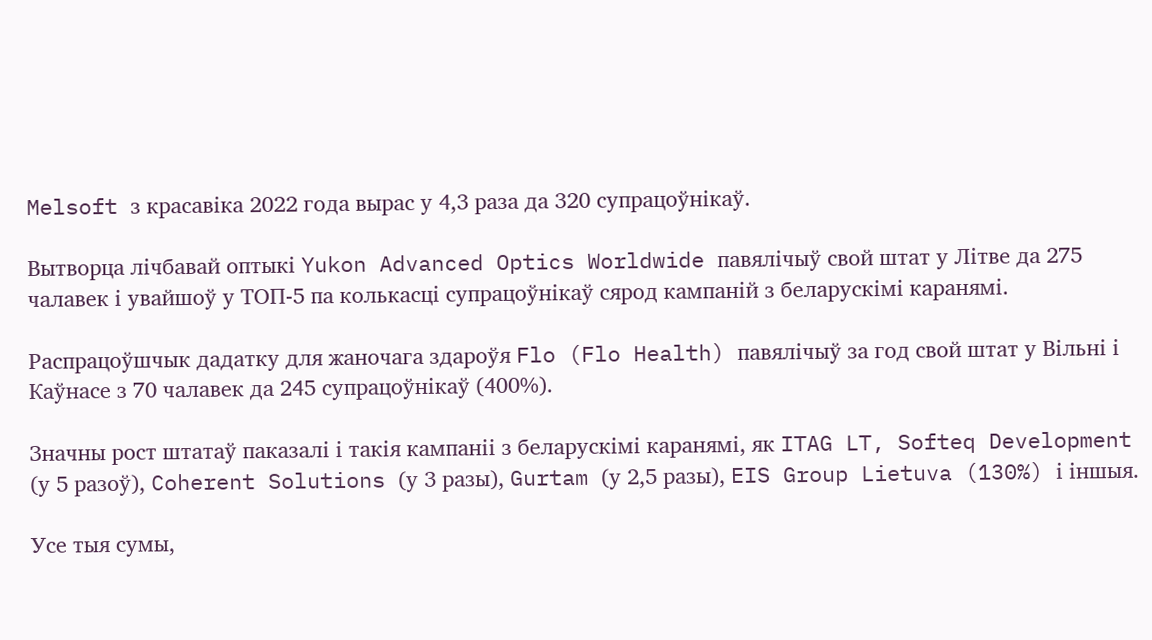Melsoft з красавіка 2022 года вырас у 4,3 раза да 320 супрацоўнікаў.

Вытворца лічбавай оптыкі Yukon Advanced Optics Worldwide павялічыў свой штат у Літве да 275 чалавек і увайшоў у ТОП-5 па колькасці супрацоўнікаў сярод кампаній з беларускімі каранямі.

Распрацоўшчык дадатку для жаночага здароўя Flo (Flo Health) павялічыў за год свой штат у Вільні і Каўнасе з 70 чалавек да 245 супрацоўнікаў (400%).

Значны рост штатаў паказалі і такія кампаніі з беларускімі каранямі, як ITAG LT, Softeq Development (у 5 разоў), Coherent Solutions (у 3 разы), Gurtam (у 2,5 разы), EIS Group Lietuva (130%) і іншыя.

Усе тыя сумы,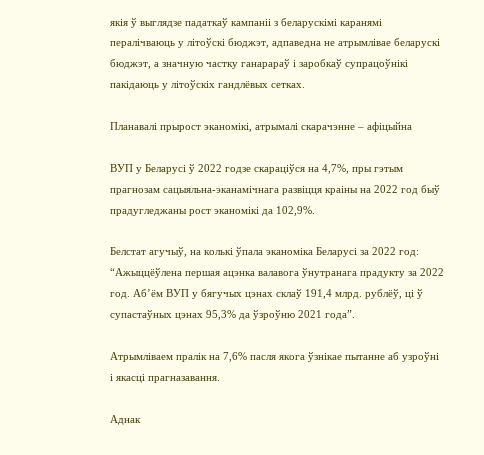якія ў выглядзе падаткаў кампаніі з беларускімі каранямі пералічваюць у літоўскі бюджэт, адпаведна не атрымлівае беларускі бюджэт, а значную частку ганарараў і заробкаў супрацоўнікі пакідаюць у літоўскіх гандлёвых сетках.

Планавалі прырост эканомікі, атрымалі скарачэнне – афіцыйна

ВУП у Беларусі ў 2022 годзе скараціўся на 4,7%, пры гэтым прагнозам сацыяльна-эканамічнага развіцця краіны на 2022 год быў прадугледжаны рост эканомікі да 102,9%.

Белстат агучыў, на колькі ўпала эканоміка Беларусі за 2022 год: “Ажыццёўлена першая ацэнка валавога ўнутранага прадукту за 2022 год. Аб’ём ВУП у бягучых цэнах склаў 191,4 млрд. рублёў, ці ў супастаўных цэнах 95,3% да ўзроўню 2021 года”.

Атрымліваем пралік на 7,6% пасля якога ўзнікае пытанне аб узроўні і якасці прагназавання.

Аднак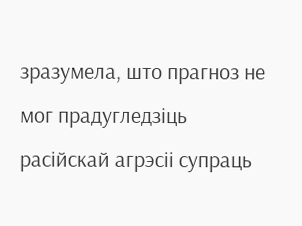зразумела, што прагноз не мог прадугледзіць расійскай агрэсіі супраць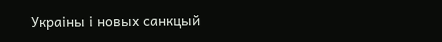Украіны і новых санкцый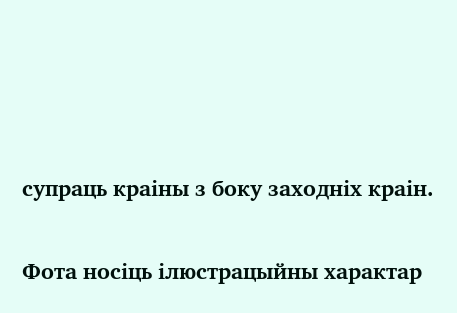супраць краіны з боку заходніх краін.

Фота носіць ілюстрацыйны характар